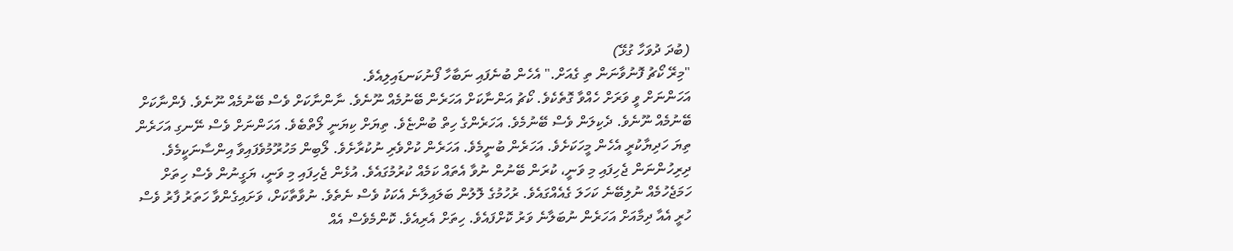(ބުދަ ދުވަހާ ގުޅޭ)
"މިރޭ ކޯޗު ފޮނުވާނަން ތި ގެއަށް." އެހެން ބުނެފައި ނަބާހާ ފޯނުކަނޑައިލިއެވެ.
އަހަންނަށް ވީ ވަރަށް ހެއްވާ ގޮތެކެވެ. ކޯޗު އަންނާކަށް އަހަރެން ބޭނުމެއް ނޫނެވެ. ނާންނާކަށް ވެސް ބޭނުމެއް ނޫނެވެ. ފެންނާކަށް ބޭނުމެއް ނޫނެވެ. ދެކިލަން ވެސް ބޭނުމެވެ. އަހަރެންގެ ހިތް ބުންޏެވެ. ތިޔަށް ކިޔަނީ ލޯތްބެވެ. އަހަންނަށް ވެސް ނޭނގި އަހަރެން ތިޔަ ހަދިޔާކުރީ އެހެން މީހަކަށެވެ. އަހަރެން ބުނީމެވެ. އަހަރެން ކުށްވެރި ނުކުރާށެވެ. ލޯބިން މަހުރޫމުވެފައިވާ އިންސާނަކީމެވެ. ދިރިހުންނަން ޖެހިފައި މި ވަނީ، ކުރަން ބޭނުން ނުވާ އެތައް ކަމެއް ކުރުމުގައެވެ. އުޅެން ޖެހިފައި މި ވަނީ، ޔަގީނުން ވެސް ހިތަށް ހަމަޖެހުމެއް ނުލިބޭނެ ކަހަލަ ގެއެއްގައެވެ. ރުހުމުގެ ލޮލުން ބަލައިލާނެ އެކަކު ވެސް ނެތެވެ. ނުވާތާކަށް، ވަށައިގެންވާ ހަތަރު ފާރު ވެސް ހުރީ އެއާ ދިމާއަށް އަހަރެން ނުބަލާނެ ވަރު ކޮށްފައެވެ. ހިތަށް އެރިއެވެ. ކޮންމެވެސް އެއް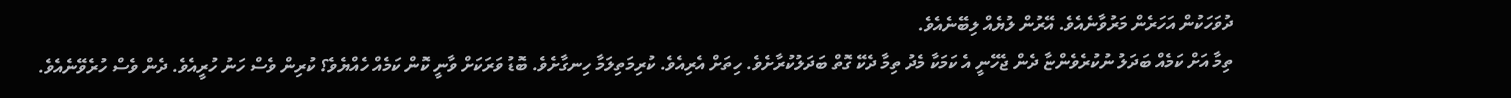ދުވަހަކުން އަހަރެން މަރުވާނެއެވެ. އޭރުން ލުޔެއް ލިބޭނެއެވެ.
ތިމާ އަށް ކަމެއް ބަދަލު ނުކުރެވެންޏާ ދެން ޖެހޭނީ އެ ކަމަކާ މެދު ތިމާ ދެކޭ ގޮތް ބަދަލުކުރާށެވެ. ހިތަށް އެރިއެވެ. ކުރިމަތިލަމާ ހިނގާށެވެ. ބޮޑު ވަރަކަށް ވާނީ ކޮން ކަމެއް ހެއްޔެވެ؟ ކުރިން ވެސް ހަނު ހުރީއެވެ. ދެން ވެސް ހުރެވޭނެއެވެ.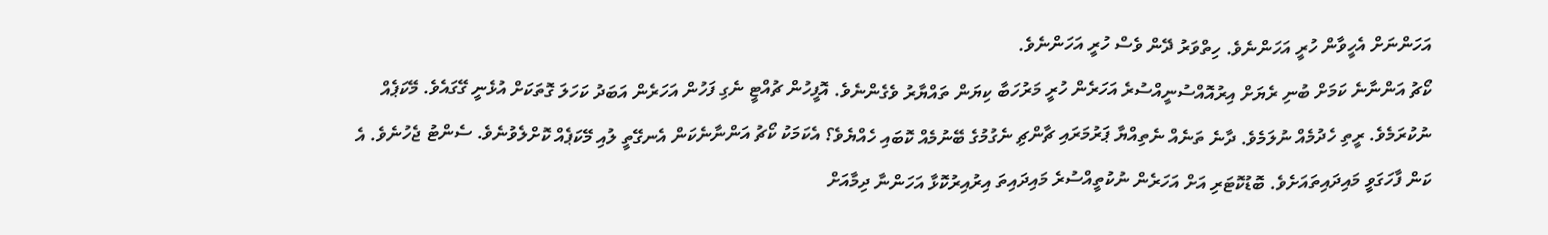އަހަންނަށް އެހީވާން ހުރީ އަހަންނެވެ. ހިތްވަރު ދޭން ވެސް ހުރީ އަހަންނެވެ.
ކޯޗު އަންނާނެ ކަމަށް ބުނި ރެޔަށް އިރުއޮއްސުނީއްސުރެ އަހަރެން ހުރީ މަރުހަބާ ކިޔަން ތައްޔާރު ވެގެންނެވެ. އޮފީހުން ޗުއްޓީ ނެގި ފަހުން އަހަރެން އަބަދު ކަހަލަ ގޮތަކަށް އުޅެނީ ގޭގައެވެ. މޭކަޕެއް ނުކުރަމެވެ. ރީތި ހެދުމެއް ނުލަމެވެ. ދާނެ ތަނެއް ނެތިއްޔާ ޕަރުމަރައި ޗާންޗި ނެގުމުގެ ބޭނުމެއް ކޮބައި ހެއްޔެވެ؟ އެކަމަކު ކޯޗު އަންނާނެކަން އެނގޭތީ ލުއި މޭކަޕެއް ކޮށްލެވުނެވެ. ސެންޓު ޖެހުނެވެ. އެ ކަން ފާހަގަވީ މައިދައިތައަށެވެ. ބޮޑުކޮޓަރި އަށް އަހަރެން ނުކުތީއްސުރެ މައިދައިތަ އިރުއިރުކޮޅާ އަހަންނާ ދިމާއަށް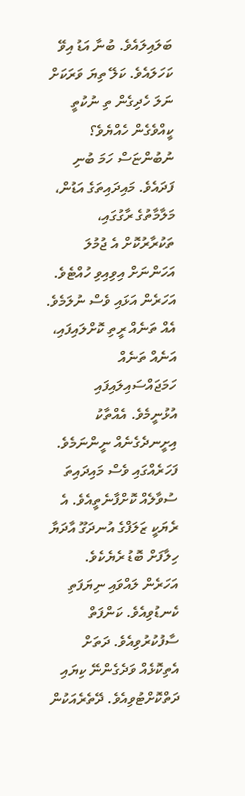ބަލައިލައެވެ. ބުނާ އަޑު އިވޭ ކަހަލައެވެ. ކަލޭ ތިޔަ ވަރަކަށް ނަލަ ހެދިގެން ތި ނުކުތީ ކީއްވެގެން ހެއްޔެވެ؟ ނުބުންޏަސް ހަމަ ބުނި ފަދައެވެ. މައިދައިތަގެ އަޑުން، މަލާމާތުގެ ރާގުގައި، ތަކުރާރުކޮށް އެ ޖުމުލަ އަހަންނަށް އިވިއިވި ހުއްޓެވެ. އަހަރެން އަޅައި ވެސް ނުލަމެވެ. އެއް ތަނެއް ރީތި ކޮށްލައިފައި، އަނެއް ތަނެއް ހަމަޖައްސައިލައިފައި އުޅުނީމެވެ. އެއްތާކު އިށީނދެގެނެއް ނީންނަމެވެ. ފަހަރެއްގައި ވެސް މައިދައިތަ ސުވާލެއް ކޮށްފާނެތީއެވެ. އެ ރެޔަކީ ޒަލަފްގެ އުނދަގޫ އާދަޔާ ހިލާފަށް ބޮޑު ރެޔެކެވެ. އަހަރެން ލައްވައި ނިޔަފަތި ކެނޑުވިއެވެ. ކަންފަތް ސާފުކުރުވިއެވެ. ދަތަށް އެތިކޮޅެއް ވަދެގެންނޭ ކިޔައި ދަތްކޮށްޓުވިއެވެ. ދޭތެރެއަކުން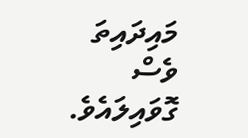މައިދައިތަ ވެސް ގޮވައިލައެވެ.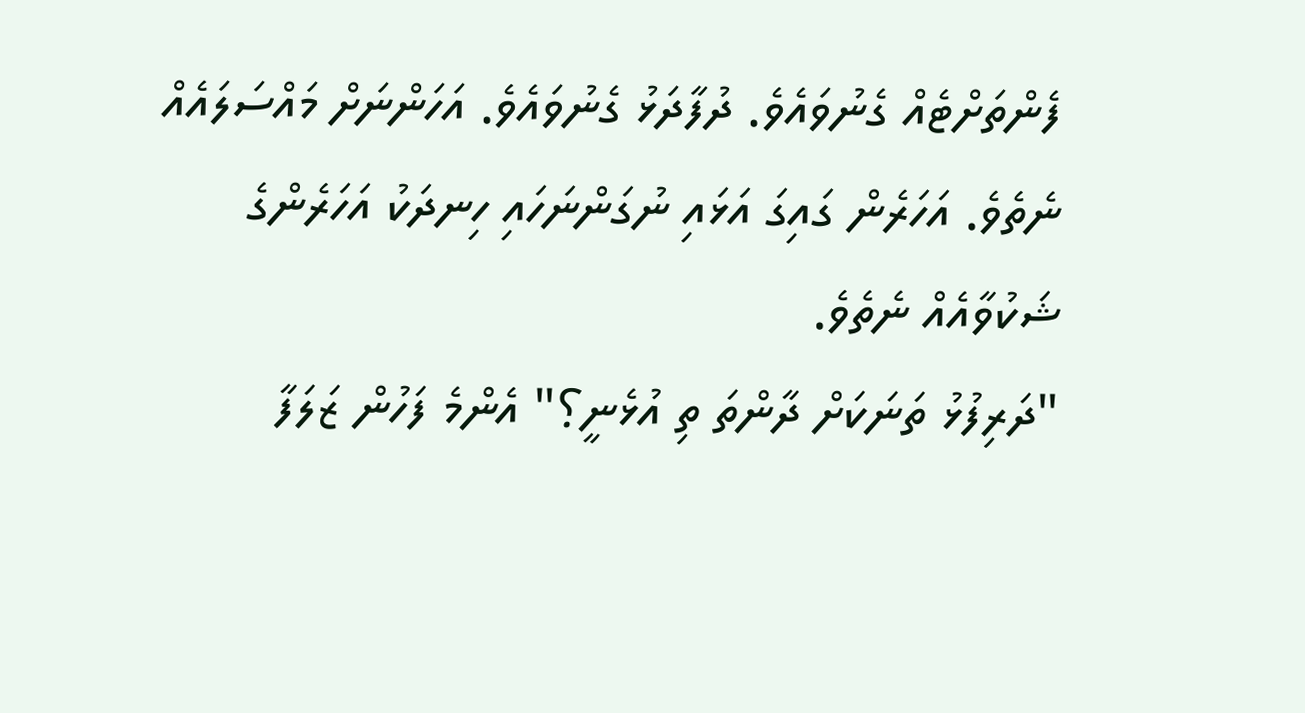ފެންތަށްޓެއް ގެނުވައެވެ. ދުފާދަޅު ގެނުވައެވެ. އަހަންނަށް މައްސަލައެއް ނެތެވެ. އަހަރެން ގައިގަ އަޅައި ނުގަންނަހައި ހިނދަކު އަހަރެންގެ ޝަކުވާއެއް ނެތެވެ.
"ދަރިފުޅު ތަނަކަށް ދާންތަ ތި އުޅެނީ؟" އެންމެ ފަހުން ޒަލަފާ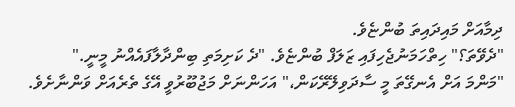ދިމާއަށް މައިދައިތަ ބުންޏެވެ.
"ދެވޭތަ؟" ހިތްހަމަނުޖެހިފައި ޒަލަފް ބުންޏެވެ. "ދެ ކަށިމަތި ބިންދާލާފައެއްނު މީނީ."
"މަންމަ އަށް އެނގޭތަ މީ ސާދަވިލޭރޭކަން،" އަހަންނަށް މަޖުބޫރުވީ އޭގެ ތެރެއަށް ވަންނާށެވެ.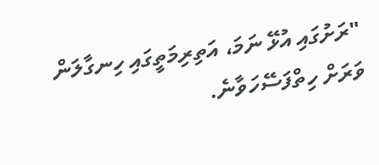"ރަށުގައި އުޅޭ ނަމަ، އަތިރިމަތީގައި ހިނގާލަން ވަރަށް ހިތްފަސޭހަވާނެ.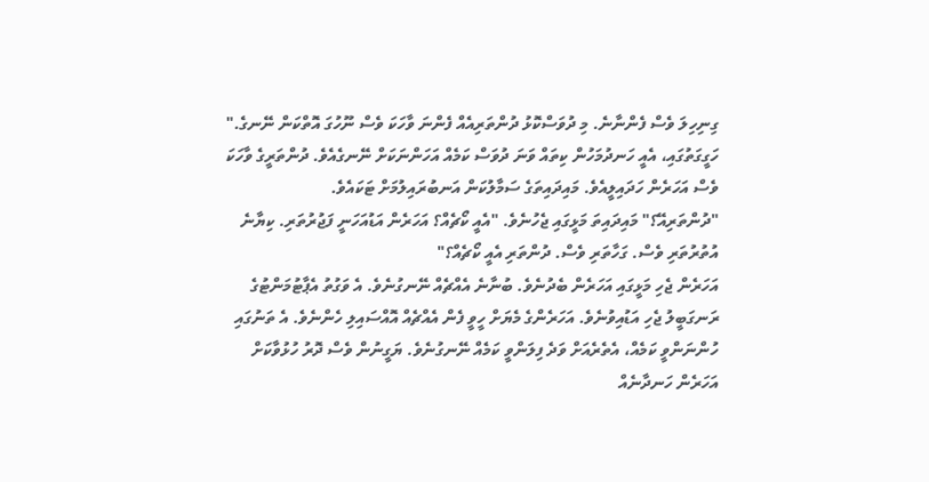ގިނިހިލަ ވެސް ފެންނާނެ. މި ދުވަސްކޮޅު ދުންތަރިއެއް ފެންނަ ވާހަކަ ވެސް ނޫހުގަ އޮތްކަން ނޭނގެ."
ހަގީގަތުގައި، އެއީ ހަނދުމަހުން ކިތައް ވަނަ ދުވަސް ކަމެއް އަހަންނަކަށް ނޭނގެއެވެ. ދުންތަރީގެ ވާހަކަ ވެސް އަހަރެން ހަދައިލީއެވެ. މައިދައިތަގެ ސަމާލުކަން އަނބުރައިލުމަށް ޓަކައެވެ.
"ދުންތަރިއޭ؟" މައިދައިތަ މަޅީގައި ޖެހުނެވެ. "އެއީ ކޯޗެއް؟ އަހަރެން އަޑުއަހަނީ ފަޖުރުތަރި. ކިޔާނެ އުތުރުތަރި ވެސް. ގަހާތަރި ވެސް. ދުންތަރި އެއީ ކޯޗެއް؟"
އަހަރެން ޖެހި މަޅީގައި އަހަރެން ބެދުނެވެ. ބުނާނެ އެއްޗެއް ނޭނގުނެވެ. އެ ވަގުތު އެޕާޓުމަންޓުގެ ރަނގަބީލު ޖެހި އަޑުއިވުނެވެ. އަހަރެންގެ މެޔަށް ހީވީ ފެން އެއްޗެއް އޮއްސައިލި ހެންނެވެ. އެ ތަނުގައި ހުންނަންވީ ކަމެއް، އެތެރެއަށް ވަދެ ފިލަންވީ ކަމެއް ނޭނގުނެވެ. ޔަގީނުން ވެސް ދޮރު ހުޅުވާކަށް އަހަރެން ހަނދާނެއް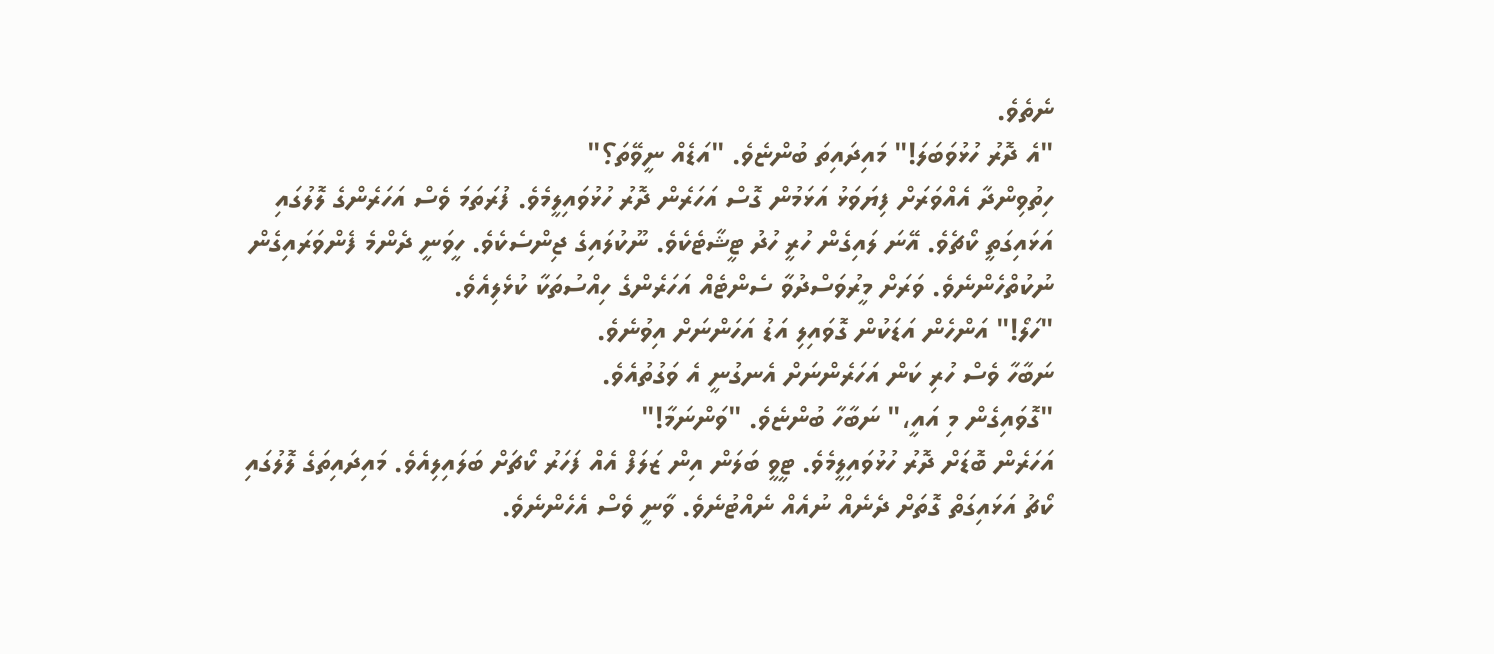ނެތެވެ.
"އެ ދޮރު ހުޅުވަބަލަ!" މައިދައިތަ ބުންޏެވެ. "އަޑެއް ނީވޭތަ؟"
ހިތުވިންދާ އެއްވަރަށް ފިޔަވަޅު އަޅަމުން ގޮސް އަހަރެން ދޮރު ހުޅުވައިލީމެވެ. ފުރަތަމަ ވެސް އަހަރެންގެ ލޮލުގައި އަޅައިގަތީ ކޯޗެވެ. އޭނަ ލައިގެން ހުރީ ހުދު ޓީޝާޓެކެވެ. ނޫކުލައިގެ ޖިންސެކެވެ. ހީވަނީ ދެންމެ ފެންވަރައިގެން ނުކުތްހެންނެވެ. ވަރަށް މީރުވަސްދުވާ ސެންޓެއް އަހަރެންގެ ހިއްސުތަކާ ކުޅެލިއެވެ.
"ހަލޯ!" އަންހެން އަޑަކުން ގޮވައިލި އަޑު އަހަންނަށް އިވުނެވެ.
ނަބާހާ ވެސް ހުރި ކަން އަހަރެންނަށް އެނގުނީ އެ ވަގުތުއެވެ.
"ގޮވައިގެން މި އައީ،" ނަބާހާ ބުންޏެވެ. "ވަންނަމާ!"
އަހަރެން ބޮޑަށް ދޮރު ހުޅުވައިލީމެވެ. ޓީވީ ބަލަން އިން ޒަލަފް އެއް ފަހަރު ކޯޗަށް ބަލައިލިއެވެ. މައިދައިތަގެ ލޮލުގައި ކޯޗު އަޅައިގަތް ގޮތަށް ދެނެއް ނުއެއް ނެއްޓުނެވެ. ވާނީ ވެސް އެހެންނެވެ.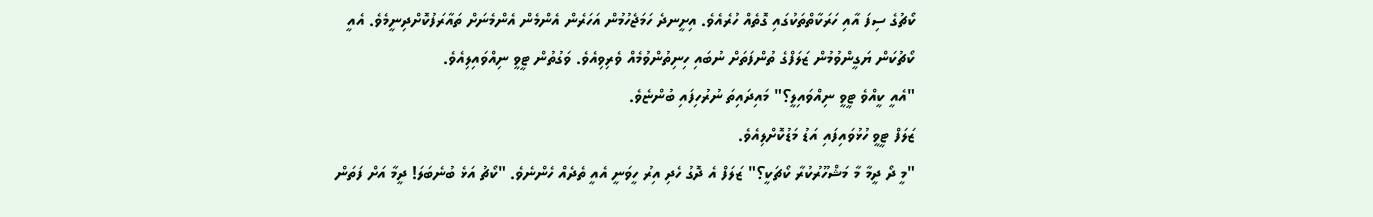ކޯޗުގެ ސިފަ އާއި ހަރަކާތްތަކުގައި ގޮތެއް ހުރެއެވެ. އިށީނދެ ހަމަޖެހުމުން އަހަރެން އެންމެން އެންމެނަށް ތައާރަފުކޮށްދިނީމެވެ. އެއީ ކޯޗުކަން ޔަގީންވުމުން ޒަލަފްގެ ތުންފަތަށް ނުބައި ހިނިތުންވުމެއް ވެރިވިއެވެ. ވަގުތުން ޓީވީ ނިއްވައިލިއެވެ.
"އެއީ ކީއްވެ ޓީވީ ނިއްވައިލީ؟" މައިދައިތަ ނުރުހިފައި ބުންޏެވެ.
ޒަލަފް ޓީވީ ހުޅުވައިފައި އަޑު މަޑުކޮށްލިއެވެ.
"މީ ދޯ ދީމާ މާ މަޝްހޫރުކުރާ ކޯޗަކީ؟" ޒަލަފް އެ ދޮގު ހެދި އިރު ހީވަނީ އެއީ ތެދެއް ހެންނެވެ. "ކޯޗު އަޅެ ބުނެބަލަ! ދީމާ އަށް ފަތަން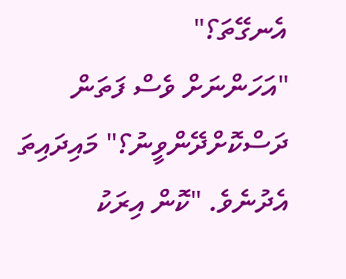އެނގޭތަ؟"
"އަހަންނަށް ވެސް ފަތަން ދަސްކޮށްދޭންވީނު؟" މައިދައިތަ އެދުނެވެ. "ކޮން އިރަކު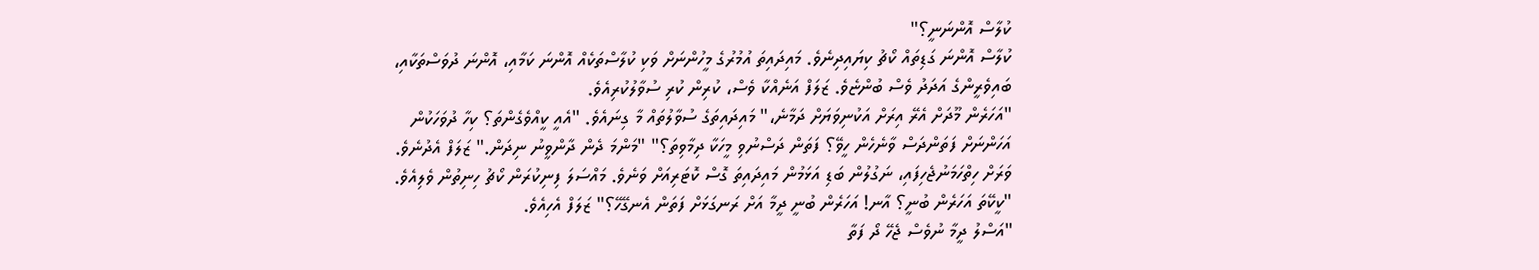ކުލާސް އޮންނަނީ؟"
ކުލާސް އޮންނަ ގަޑިތައް ކޯޗު ކިޔައިދިނެވެ. މައިދައިތަ އުމުރުގެ މީހުންނަށް ވަކި ކުލާސްތަކެއް އޮންނަ ކަމާއި، އޮންނަ ދުވަސްތަކާއި، ބައިވެރީންގެ އަދަދު ވެސް ބުންޏެވެ. ޒަލަފް އަނެއްކާ ވެސް، ކުރިން ކުރި ސުވާލުކުރިއެވެ.
"އަހަރެން މޫދަށް އެރޭ އިރަށް އަކުނިވަޔަށް ދަމާނެ،" މައިދައިތަގެ ސުވާލުތައް މާ ގިނައެވެ. "އެއީ ކީއްވެގެންތަ؟ ކިހާ ދުވަހަކުން އަހަންނަށް ފަތަންދަސް ވާނެހެން ހީވޭ؟ ފަތަން ދަސްނުވި މީހަކާ ދިމާވިތަ؟" "މަންމަ ދެން ދާންވީނު ނިދަން." ޒަލަފް އެދުނެވެ.
ވަރަށް ހިތްހަމަނުޖެހިފައި، ނަގުލުން ބަޑި އަޅަމުން މައިދައިތަ ގޮސް ކޮޓަރިއަށް ވަނެވެ. މައްސަލަ ފިނިކުރަން ކޯޗު ހިނިތުން ވެލިއެވެ.
"ކީކޭތަ އަހަރެން ބުނީ؟ އާނ! އަހަރެން ބުނީ ދީމާ އަށް ރަނގަޅަށް ފަތަން އެނގޭހޭ؟" ޒަލަފް އެހިއެވެ.
"އަސްލު ދީމާ ނުވެސް ޖެހޭ ދޯ ފަތާ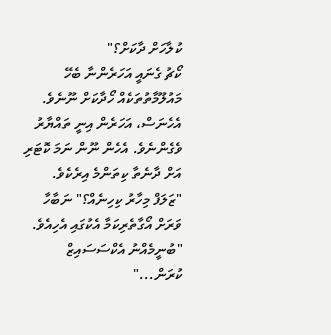ކުލާހަށް ދާކަށް؟"
ކޯޗު ގެނައީ އަހަރެންނާ ބެހޭ މައުލޫމާތުތަކެއް ހޯދާކަށް ނޫނެވެ. އެހެނަސް، އަހަރެން އިނީ ތައްޔާރު ވެގެންނެވެ. އެހެން ނޫން ނަމަ ކޮޓަރި އަށް ދާނެތާ ކިތަންމެ އިރެކެވެ.
"ޒަލަފް މިހާރު ކިހިނެއް؟" ނަބާހާ ވަރަށް އޯގާތެރިކަމާ އެކުގައި އެހިއެވެ. "ބުނީމެއްނު އެކްސަސައިޒް ކުރަން..."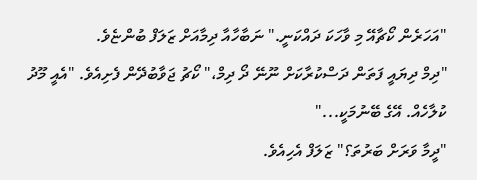"އަހަރެން ކޯޗާއޭ މި ވާހަކަ ދައްކަނީ." ނަބާހާއާ ދިމާއަށް ޒަލަފް ބުންޏެވެ.
"ދިމް ދިޔައީ ފަތަން ދަސްކުރާކަށް ނޫނޭ ދޯ ދިމް،" ކޯޗު ޖަވާބުދޭން ފެށިއެވެ. "އެއީ މޫދު ކުލާހެއް. އޭގެ ބޭނުމަކީ..."
"ދީމާ ވަރަށް ބަރުތަ؟" ޒަލަފް އެހިއެވެ.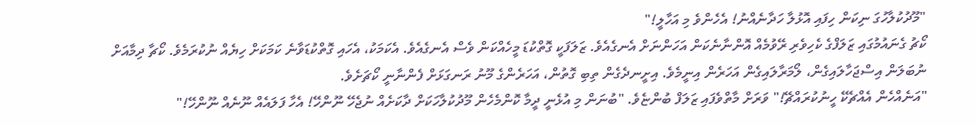"މޫދުކުލާހުގަ ނިކަން ހިފައި އޮޅުލާ ހަދާނެއްނު! އެހެންވެ މި އަހާލީ!"
ކޯޗު ގެނައުމުގައި ޒަލަފްގެ ކެހިވެރި ރޭވުމެއް އޮންނާނެކަން އަހަންނަށް އެނގެއެވެ. ޒަލަފަކީ ގޮތްކުޑަ މީހެއްކަން ވެސް އެނގެއެވެ. އެކަމަކު، އެހައި ގޮތްކުޑަވާނެ ކަމަކަށް ހިޔެއް ނުކުރަމެވެ. ކޯޗާ ދިމާއަށް ނުބަލަން އިސްޖަހާލައިގެން، ލޯމަރާލައިގެން އަހަރެން އިނީމެވެ. އިށީނދެގެން ތިބި ގޮތުން، އަހަރެންގެ މޫނު ރަނގަޅަށް ފެންނާނީ ކޯޗަށެވެ.
"އަނެއްހެން އެއްޗެކޭ ހީނުކުރައްޗޭ!" ވަރަށް މާތްވެފައި ޒަލަފް ބުންޏެވެ. "ބުނަން މި އުޅެނީ ދީމާ ކޮންމެހެން މޫދުކުލާހަކަށް ދާކަށެއް ނުޖެހޭ ނޫންހޭ! އެހާ ފަލައެއް ނޫނެއް ނޫންހޭ!"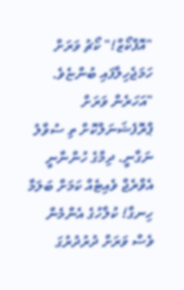"އޮފްކޯޒް!" ކޯޗު ވަރަށް ހަމަޖެހިލާފައި ބުންޏެވެ. "އަހަރެން ވަރަށް ޕްރޮފެޝަނަލްކޮށް ތި ސުވާލު ނަގާނީ. ދިމްގެ ހުންނާނީ އެވްރެޖް ވެއިޓެއް ކަމަށް ބަލަމާ ހިނގާ! ކުލާހުގެ އެންމެން ވެސް ވަރަށް ދުރުދުރުގަ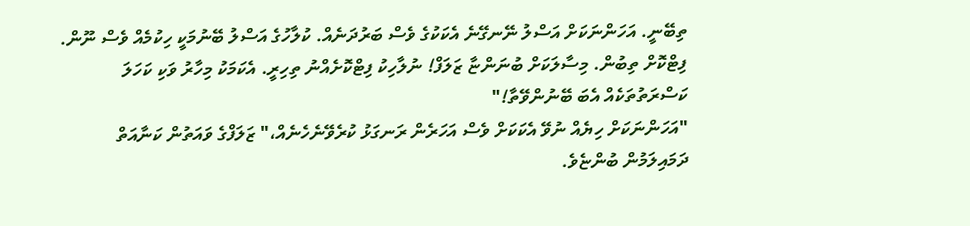ތިބޭނީ. އަހަންނަކަށް އަސްލު ނޭނގޭނެ އެކަކުގެ ވެސް ބަރުދަނެއް. ކުލާހުގެ އަސްލު ބޭނުމަކީ ހިކުމެއް ވެސް ނޫން. ފިޓްކޮށް ތިބުން. މިސާލަކަށް ބުނަންޏާ ޒަލަފް! ނުލާހިކު ފިޓްކޮށެއްނު ތިހިރީ. އެކަމަކު މިހާރު ވަކި ކަހަލަ ކަސްރަތުތަކެއް އެބަ ބޭނުންވޭތާ!"
"އަހަންނަކަށް ހިޔެއް ނުވޭ އެކަކަށް ވެސް އަހަރެން ރަނގަޅު ކުރެވޭނެހެނެއް،" ޒަލަފްގެ ވައަތުން ކަނާއަތް ދަމައިލަމުން ބުންޏެވެ.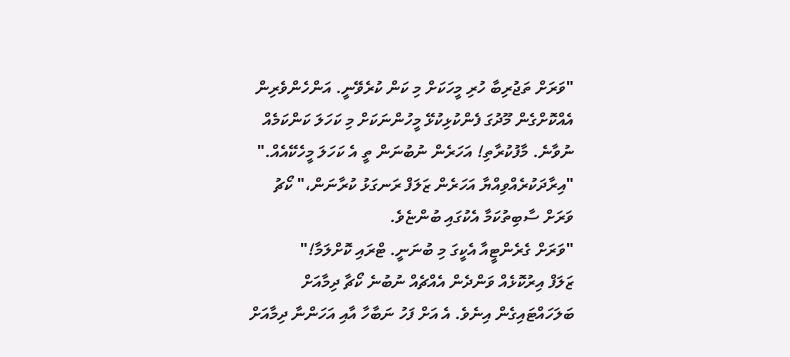"ވަރަށް ތަޖުރިބާ ހުރި މީހަކަށް މި ކަން ކުރެވޭނީ. އަންހެންވެރިން އެއްކޮށްގެން މޫދުގަ ފެންކުޅިކުޅޭ މީހުންނަކަށް މި ކަހަލަ ކަންކަމެއް ނުވާނެ. މާފުކުރާތި! އަހަރެން ނުބުނަން ތީ އެ ކަހަލަ މީހެކޭއެއް."
"އިރާދަކުރެއްވިއްޔާ އަހަރެން ޒަލަފް ރަނގަޅު ކުރާނަން،" ކޯޗު ވަރަށް ސާބިތުކަމާ އެކުގައި ބުންޏެވެ.
"ވަރަށް ގެރެންޓީއާ އެކީގަ މި ބުނަނީ. ޓްރައި ކޮށްލަމާ!"
ޒަލަފް އިރުކޮޅެއް ވަންދެން އެއްޗެއް ނުބުނެ ކޯޗާ ދިމާއަށް ބަލަހައްޓައިގެން އިނެވެ. އެ އަށް ފަހު ނަބާހާ އާއި އަހަންނާ ދިމާއަށް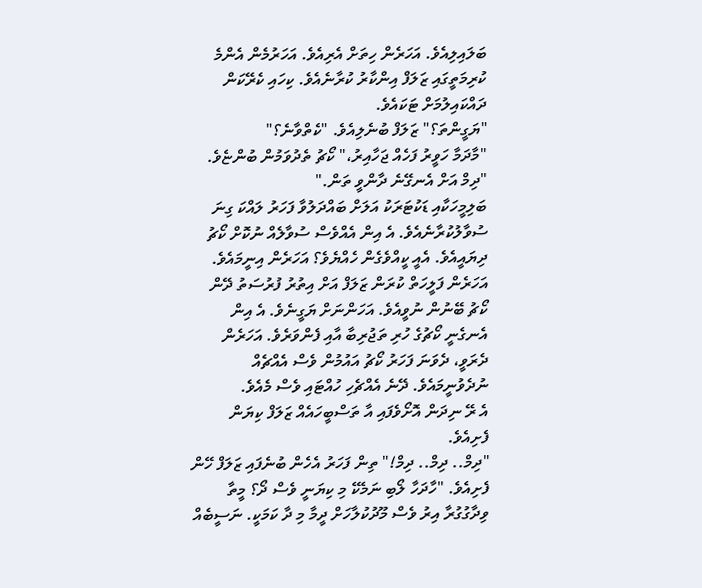ބަލައިލިއެވެ. އަހަރެން ހިތަށް އެރިއެވެ. އަހަރުމެން އެންމެ ކުރިމަތީގައި ޒަލަފް އިންކާރު ކުރާނެއެވެ. ކިހައި ކެރޭކަން ދައްކައިލުމަށް ޓަކައެވެ.
"ޔަގީންތަ؟" ޒަލަފް ބުނެލިއެވެ. "ކެތްވާނެ؟"
"މާދަމާ ހަވީރު ފަހެއް ޖަހާއިރު،" ކޯޗު ތެދުވަމުން ބުންޏެވެ. "ދިމް އަށް އެނގޭނެ ދާންވީ ތަން."
ބަލިމީހަކާއި ޑަކުޓަރަކު އަލަށް ބައްދަލުވާ ފަހަރު ލައްކަ ގިނަ ސުވާލުކުރާނެއެވެ. އެ އިން އެއްވެސް ސުވާލެއް ނުކޮށް ކޯޗު ދިޔައީއެވެ. އެއީ ކީއްވެގެން ހެއްޔެވެ؟ އަހަރެން އިނީމައެވެ. އަހަރެން ފަލީހަތް ކުރަން ޒަލަފް އަށް އިތުރު ފުރުސަތު ދޭން ކޯޗު ބޭނުން ނުވީއެވެ. އަހަންނަށް ޔަގީނެވެ. އެ އިން އެނގެނީ ކޯޗުގެ ހުރި ތަޖުރިބާ އާއި ފެންވަރެވެ. އަހަރެން ދެރަވީ، ދެވަނަ ފަހަރު ކޯޗު އައުމުން ވެސް އެއްޗެއް ނުދެވުނީމައެވެ. ދޭނެ އެއްޗެހި ހުއްޓައި ވެސް މެއެވެ.
އެ ރޭ ނިދަން އޮށޯވެފައި އާ ތަސްބީހައެއް ޒަލަފް ކިޔަން ފެށިއެވެ.
"ދިމް.. ދިމް.. ދިމް!" ތިން ފަހަރު އެހެން ބުނެފައި ޒަލަފް ހޭން ފެށިއެވެ. "ހާދަހާ ލޯބި ނަމެކޭ މި ކިޔަނީ ވެސް ދޯ؟ މީތާ ވިދާގުގުރާ އިރު ވެސް މޫދުކުލާހަށް ދީމާ މި ދާ ކަމަކީ. ނަސީބެއް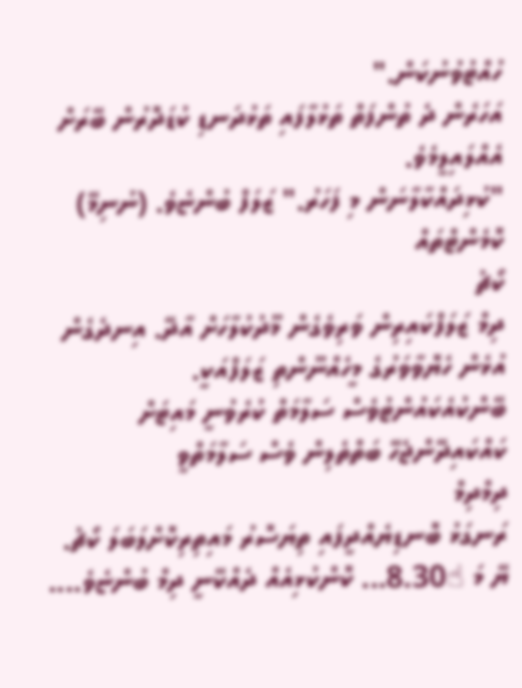ހުއްޓުވުނުކަން."
އަހަރެން ދެ ތުންފަތް ތަޅުލާފައި ތަޅުދަނޑި ކުޑަދޮރުން ބޭރަށް އެއްލައިލީމެވެ.
"ކުޅިދައްކާލާނަން މި ފަހަރު." ޒަލަފް ބުންޏެވެ. (ނުނިމޭ)
ކޮމެންޓްތައް
ކޯޗު
ދިމް ޒަލަފްކައިރިން ވަރިވެގެން މޫދުކުލާހަށް އާދޭ. އިނދެގެން އުޅެން ހެޔޮވާވަރުގެ މީހެއްނޫންތި ޒަލަފްއަކީ. ބޭންކުއެކައުންޓުވެސް ސަލާމަތް ކުރެވުނީ މައިޓަށް ކައްކައިދޭންޖެހޭ ބަތްތެލިން ވެސް ސަލާމަތްވީ
ދިމްދިމް
ރަނގަޅު ބޮނޑިޔެއްދީފައި ތިޔަސޮރު މައިތިރިކޮށްލަބަލަ ކޯޗު.
ޔޭ މަ ☝8.30... ކޮންކުޅިއެއް ދެއްކޭނީ ދިމް ބުންޏެވެ....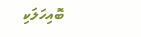ބޮއިހަލަކި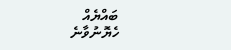ބައްޔެއް
ހެޔޮނުވާނެ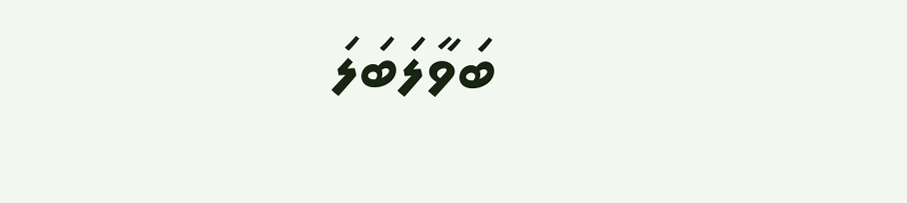ބަވާލަބަލަ